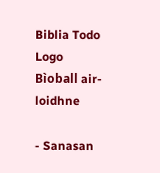Biblia Todo Logo
Bìoball air-loidhne

- Sanasan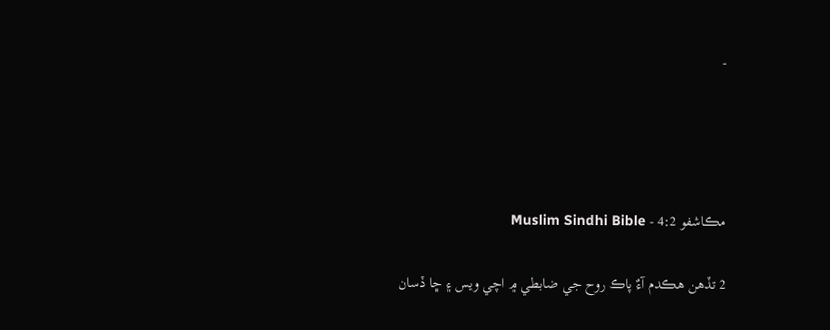-




مڪاشفو 4:2 - Muslim Sindhi Bible

2 تڏهن هڪدم آءٌ پاڪ روح جي ضابطي ۾ اچي ويس ۽ ڇا ڏسان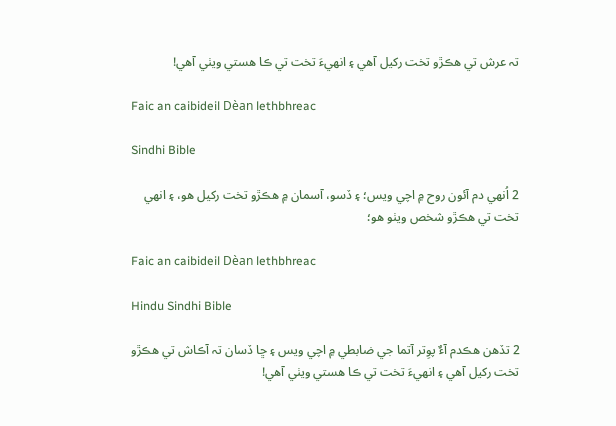تہ عرش تي هڪڙو تخت رکيل آهي ۽ انهيءَ تخت تي ڪا هستي ويٺي آهي!

Faic an caibideil Dèan lethbhreac

Sindhi Bible

2 اُنهي دم آئون روح ۾ اچي ويس؛ ۽ ڏسو، آسمان ۾ هڪڙو تخت رکيل هو، ۽ انهي تخت تي هڪڙو شخص ويٺو هو؛

Faic an caibideil Dèan lethbhreac

Hindu Sindhi Bible

2 تڏهن هڪدم آءٌ پوِتر آتما جي ضابطي ۾ اچي ويس ۽ ڇا ڏسان تہ آڪاش تي هڪڙو تخت رکيل آهي ۽ انهيءَ تخت تي ڪا هستي ويٺي آهي!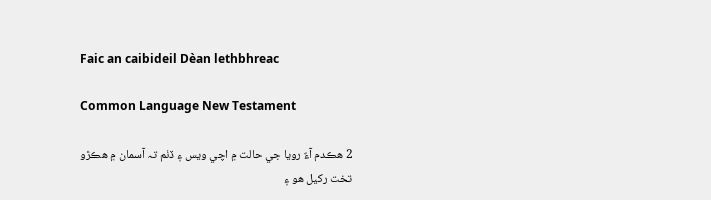Faic an caibideil Dèan lethbhreac

Common Language New Testament

2 ھڪدم آءٌ رويا جي حالت ۾ اچي ويس ۽ ڏٺم تہ آسمان ۾ ھڪڙو تخت رکيل ھو ۽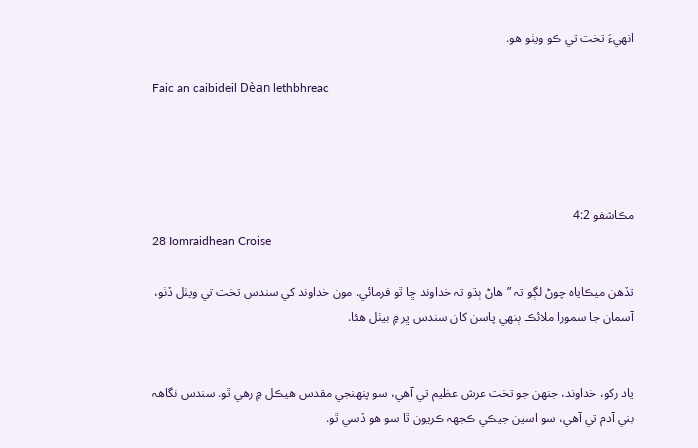انھيءَ تخت تي ڪو ويٺو ھو.

Faic an caibideil Dèan lethbhreac




مڪاشفو 4:2
28 Iomraidhean Croise

تڏهن ميڪاياہ چوڻ لڳو تہ ”هاڻ ٻڌو تہ خداوند ڇا ٿو فرمائي. مون خداوند کي سندس تخت تي ويٺل ڏٺو، آسمان جا سمورا ملائڪ ٻنهي پاسن کان سندس ڀر ۾ بيٺل هئا.


ياد رکو، خداوند، جنهن جو تخت عرش عظيم تي آهي، سو پنهنجي مقدس هيڪل ۾ رهي ٿو. سندس نگاهہ بني آدم تي آهي، سو اسين جيڪي ڪجھہ ڪريون ٿا سو هو ڏسي ٿو.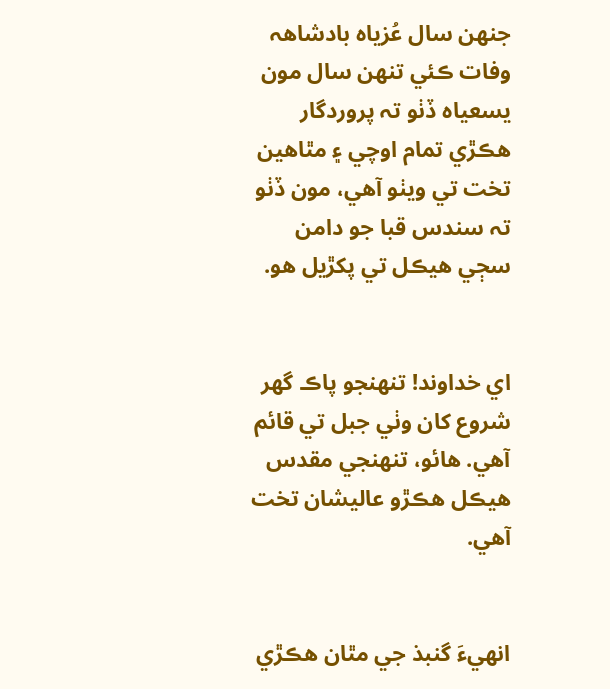جنهن سال عُزياہ بادشاهہ وفات ڪئي تنهن سال مون يسعياہ ڏٺو تہ پروردگار هڪڙي تمام اوچي ۽ مٿاهين تخت تي ويٺو آهي، مون ڏٺو تہ سندس قبا جو دامن سڄي هيڪل تي پکڙيل هو.


اي خداوند! تنهنجو پاڪ گھر شروع کان وٺي جبل تي قائم آهي. هائو، تنهنجي مقدس هيڪل هڪڙو عاليشان تخت آهي.


انهيءَ گنبذ جي مٿان هڪڙي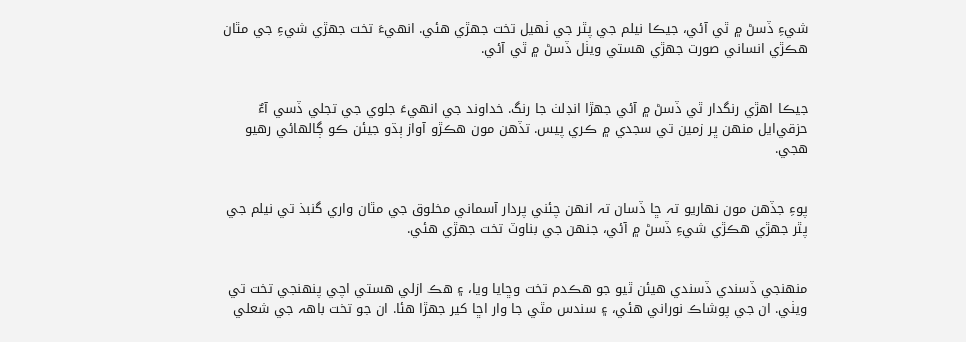شيءِ ڏسڻ ۾ ٿي آئي، جيڪا نيلم جي پٿر جي ٺهيل تخت جهڙي هئي. انهيءَ تخت جهڙي شيءِ جي مٿان هڪڙي انساني صورت جهڙي هستي ويٺل ڏسڻ ۾ ٿي آئي.


جيڪا اهڙي رنگدار ٿي ڏسڻ ۾ آئي جهڙا انڊلٺ جا رنگ. خداوند جي انهيءَ جلوي جي تجلي ڏسي آءٌ حزقي‌ايل منهن ڀر زمين تي سجدي ۾ ڪري پيس. تڏهن مون هڪڙو آواز ٻڌو جيئن ڪو ڳالهائي رهيو هجي.


پوءِ جڏهن مون نهاريو تہ ڇا ڏسان تہ انهن چئني پردار آسماني مخلوق جي مٿان واري گنبذ تي نيلم جي پٿر جهڙي هڪڙي شيءِ ڏسڻ ۾ آئي، جنهن جي بناوٽ تخت جهڙي هئي.


منهنجي ڏسندي ڏسندي هيئن ٿيو جو هڪدم تخت وڇايا ويا، ۽ هڪ ازلي هستي اچي پنهنجي تخت تي ويٺي. ان جي پوشاڪ نوراني هئي، ۽ سندس مٿي جا وار اڇا کير جهڙا هئا. ان جو تخت باهہ جي شعلي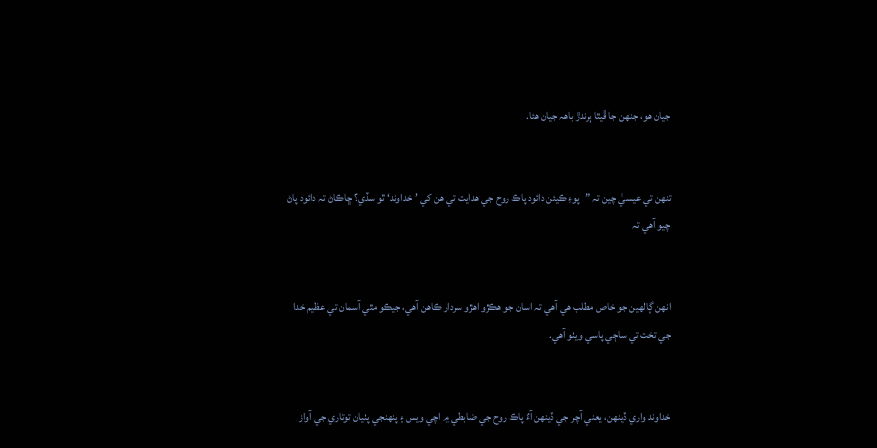جيان هو، جنهن جا ڦيٿا ٻرندڙ باهہ جيان هئا.


تنهن تي عيسيٰ چين تہ ”پوءِ ڪيئن دائود پاڪ روح جي هدايت تي هن کي ’خداوند‘ ٿو سڏي؟ ڇاڪاڻ تہ دائود پاڻ چيو آهي تہ


انهن ڳالهين جو خاص مطلب هي آهي تہ اسان جو هڪڙو اهڙو سردار ڪاهن آهي، جيڪو مٿي آسمان تي عظيم خدا جي تخت تي ساڄي پاسي ويٺو آهي.


خداوند واري ڏينهن، يعني آچر جي ڏينهن آءٌ پاڪ روح جي ضابطي ۾ اچي ويس ۽ پنهنجي پٺيان توتاري جي آواز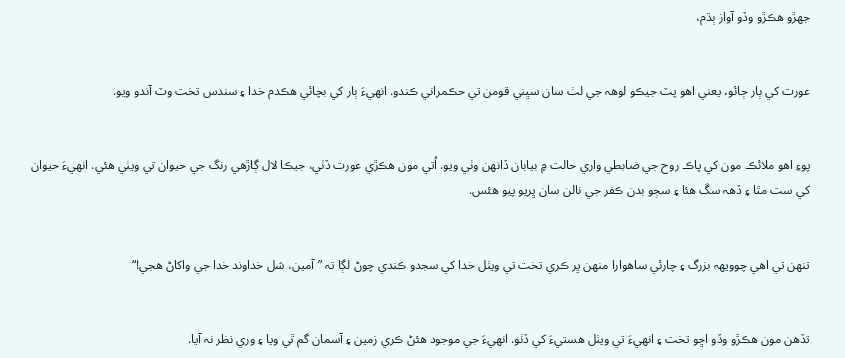جهڙو هڪڙو وڏو آواز ٻڌم،


عورت کي ٻار ڄائو، يعني اهو پٽ جيڪو لوهہ جي لٺ سان سڀني قومن تي حڪمراني ڪندو. انهيءَ ٻار کي بچائي هڪدم خدا ۽ سندس تخت وٽ آندو ويو.


پوءِ اهو ملائڪ مون کي پاڪ روح جي ضابطي واري حالت ۾ بيابان ڏانهن وٺي ويو. اُتي مون هڪڙي عورت ڏٺي، جيڪا لال ڳاڙهي رنگ جي حيوان تي ويٺي هئي. انهيءَ حيوان کي ست مٿا ۽ ڏهہ سڱ هئا ۽ سڄو بدن ڪفر جي نالن سان ڀريو پيو هئس.


تنهن تي اهي چوويهہ بزرگ ۽ چارئي ساهوارا منهن ڀر ڪري تخت تي ويٺل خدا کي سجدو ڪندي چوڻ لڳا تہ ”آمين، شل خداوند خدا جي واکاڻ هجي!“


تڏهن مون هڪڙو وڏو اڇو تخت ۽ انهيءَ تي ويٺل هستيءَ کي ڏٺو. انهيءَ جي موجود هئڻ ڪري زمين ۽ آسمان گم ٿي ويا ۽ وري نظر نہ آيا.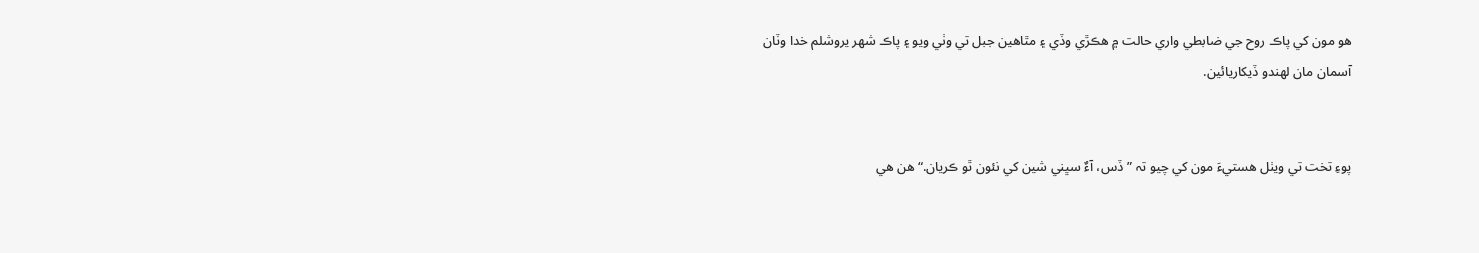هو مون کي پاڪ روح جي ضابطي واري حالت ۾ هڪڙي وڏي ۽ مٿاهين جبل تي وٺي ويو ۽ پاڪ شهر يروشلم خدا وٽان آسمان مان لهندو ڏيکاريائين.


پوءِ تخت تي ويٺل هستيءَ مون کي چيو تہ ”ڏس، آءٌ سڀني شين کي نئون ٿو ڪريان.“ هن هي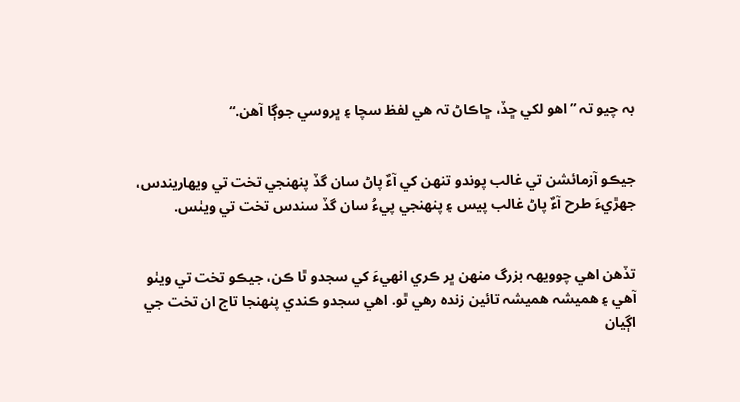بہ چيو تہ ”اهو لکي ڇڏ، ڇاڪاڻ تہ هي لفظ سچا ۽ ڀروسي جوڳا آهن.“


جيڪو آزمائشن تي غالب پوندو تنهن کي آءٌ پاڻ سان گڏ پنهنجي تخت تي ويهاريندس، جهڙيءَ طرح آءٌ پاڻ غالب پيس ۽ پنهنجي پيءُ سان گڏ سندس تخت تي ويٺس.


تڏهن اهي چوويهہ بزرگ منهن ڀر ڪري انهيءَ کي سجدو ٿا ڪن، جيڪو تخت تي ويٺو آهي ۽ هميشہ هميشہ تائين زندہ رهي ٿو. اهي سجدو ڪندي پنهنجا تاج ان تخت جي اڳيان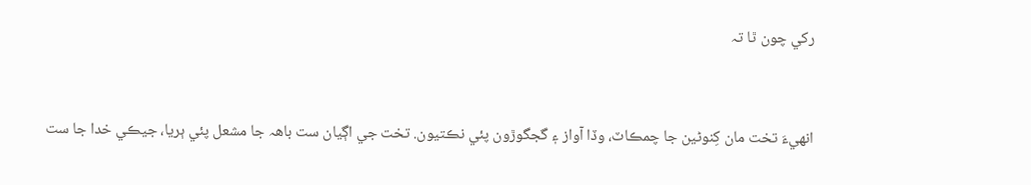رکي چون ٿا تہ


انهيءَ تخت مان کِنوڻين جا چمڪاٽ، وڏا آواز ۽ گجگوڙون پئي نڪتيون. تخت جي اڳيان ست باهہ جا مشعل پئي ٻريا، جيڪي خدا جا ست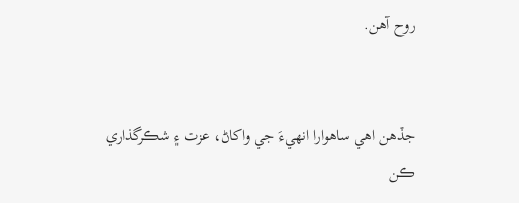روح آهن.


جڏهن اهي ساهوارا انهيءَ جي واکاڻ، عزت ۽ شڪرگذاري ڪن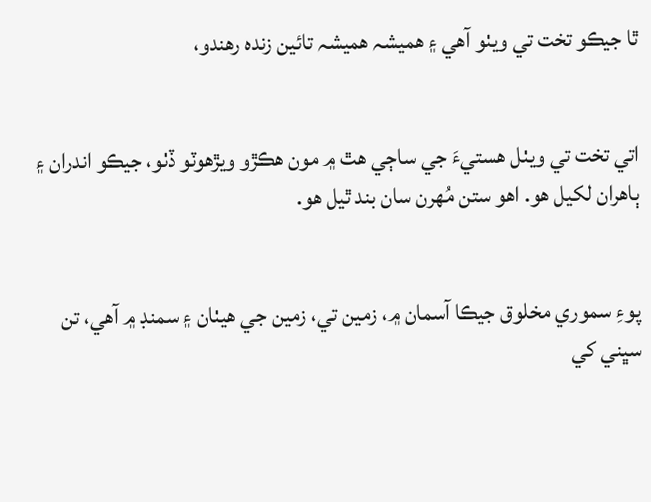ٿا جيڪو تخت تي ويٺو آهي ۽ هميشہ هميشہ تائين زندہ رهندو،


اتي تخت تي ويٺل هستيءَ جي ساڄي هٿ ۾ مون هڪڙو ويڙهوٽو ڏٺو، جيڪو اندران ۽ ٻاهران لکيل هو. اهو ستن مُهرن سان بند ٿيل هو.


پوءِ سموري مخلوق جيڪا آسمان ۾، زمين تي، زمين جي هيٺان ۽ سمنڊ ۾ آهي، تن سڀني کي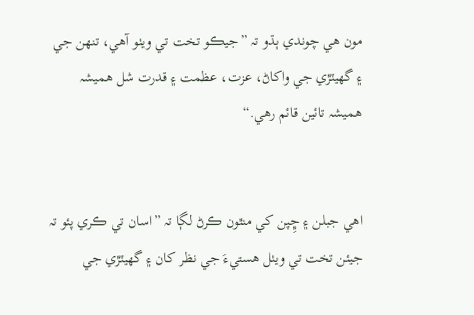مون هي چوندي ٻڌو تہ ”جيڪو تخت تي ويٺو آهي، تنهن جي ۽ گھيٽڙي جي واکاڻ، عزت، عظمت ۽ قدرت شل هميشہ هميشہ تائين قائم رهي.“


اهي جبلن ۽ ڇِپن کي منٿون ڪرڻ لڳا تہ ”اسان تي ڪري پئو تہ جيئن تخت تي ويٺل هستيءَ جي نظر کان ۽ گھيٽڙي جي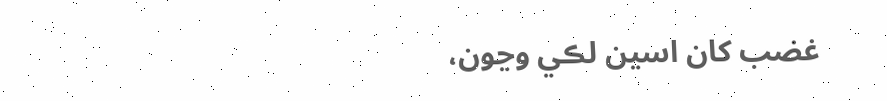غضب کان اسين لڪي وڃون،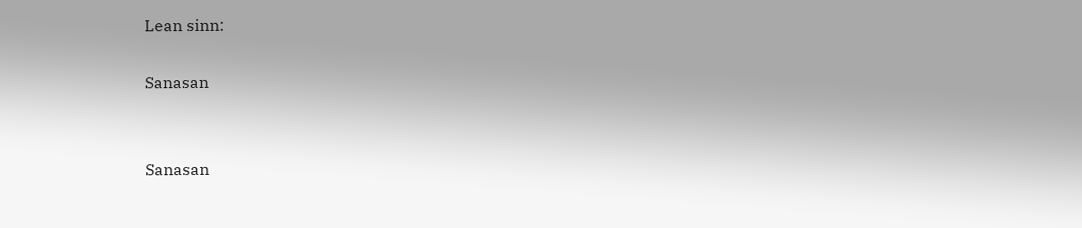Lean sinn:

Sanasan


Sanasan